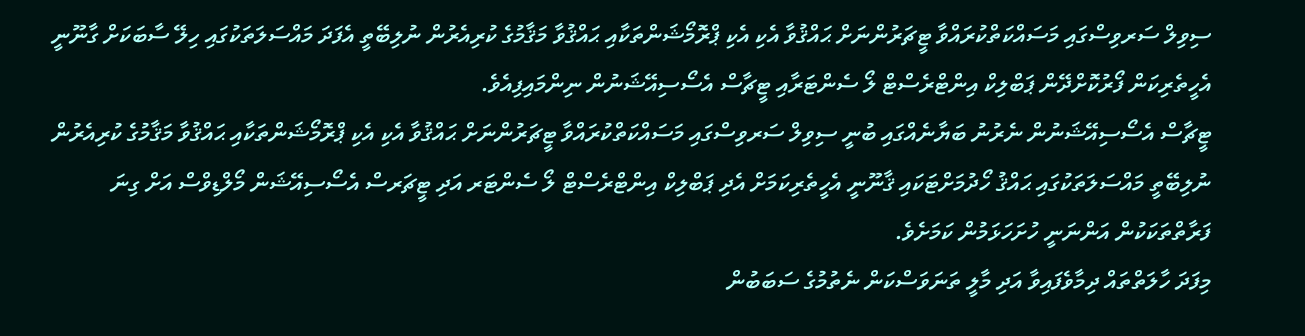ސިވިލް ސަރވިސްގައި މަސައްކަތްކުރައްވާ ޓީޗަރުންނަށް ޙައްޤުވާ އެކި އެކި ޕްރޮމޯޝަންތަކާއި ޙައްޤުވާ މަޤާމުގެ ކުރިއެރުން ނުލިބޭތީ އެފަދަ މައްސަލަތަކުގައި ހިލޭ ސާބަކަށް ގާނޫނީ އެހީތެރިކަން ފޯރުކޮށްދޭން ޕަބްލިކް އިންޓްރެސްޓް ލޯ ސެންޓަރާއި ޓީޗާސް އެސޯސިއޭޝަނުން ނިންމައިފިއެވެ.
ޓީޗާސް އެސޯސިއޭޝަނުން ނެރުނު ބަޔާނެއްގައި ބުނީ ސިވިލް ސަރވިސްގައި މަސައްކަތްކުރައްވާ ޓީޗަރުންނަށް ޙައްޤުވާ އެކި އެކި ޕްރޮމޯޝަންތަކާއި ޙައްޤުވާ މަޤާމުގެ ކުރިއެރުން ނުލިބޭތީ މައްސަލަތަކުގައި ޙައްޤު ހޯދުމަށްޓަކައި ޤާނޫނީ އެހީތެރިކަމަށް އެދި ޕަބްލިކް އިންޓްރެސްޓް ލޯ ސެންޓަރ އަދި ޓީޗަރސް އެސޯސިއޭޝަން މޯލްޑިވްސް އަށް ގިނަ ފަރާތްތަކަކުން އަންނަނީ ހުށަހަޅަމުން ކަމަށެވެ.
މިފަދަ ހާލަތްތައް ދިމާވެފައިވާ އަދި މާލީ ތަނަވަސްކަން ނެތުމުގެ ސަބަބުން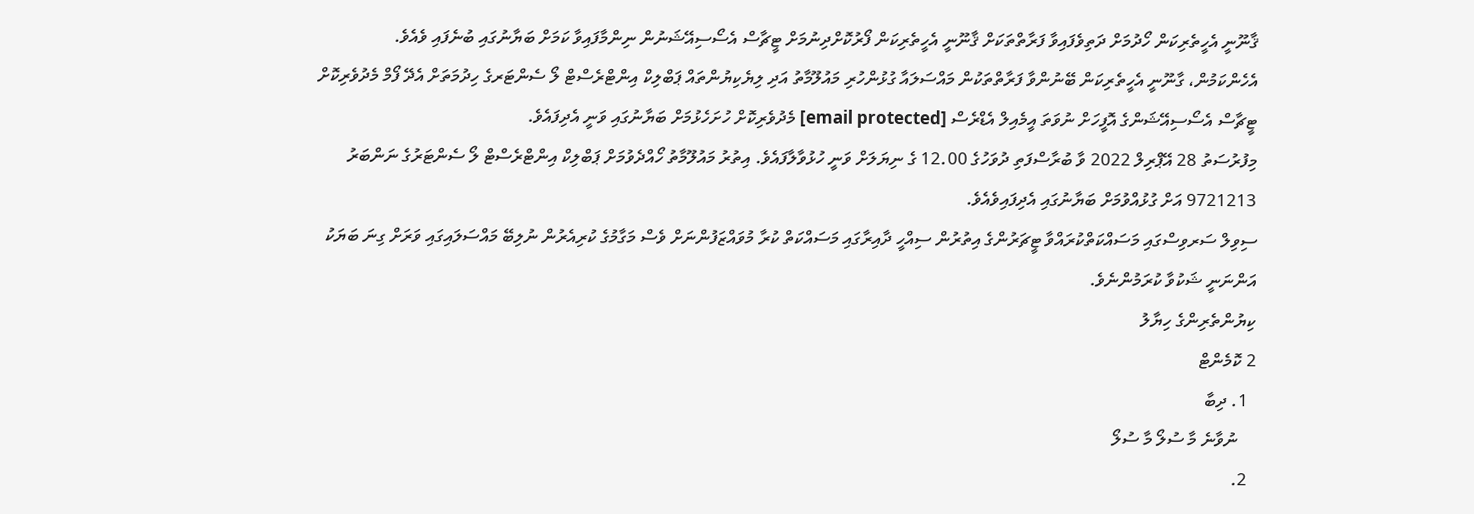ޤާނޫނީ އެހީތެރިކަން ހޯދުމަށް ދަތިވެފައިވާ ފަރާތްތަކަށް ޤާނޫނީ އެހީތެރިކަން ފޯރުކޮށްދިނުމަށް ޓީޗާސް އެސޯސިއޭޝަނުން ނިންމާފައިވާ ކަމަށް ބަޔާނުގައި ބުނެފައި ވެއެވެ.
އެހެންކަމުން، ގާނޫނީ އެހީތެރިކަން ބޭނުންވާ ފަރާތްތަކުން މައްސަލައާ ގުޅުންހުރި މައުލޫމާތު އަދި ލިޔެކިޔުންތައް ޕަބްލިކް އިންޓްރެސްޓް ލޯ ސެންޓަރގެ ހިދުމަތަށް އެދޭ ފޯމް މެދުވެރިކޮށް ޓީޗާސް އެސޯސިއޭޝަންގެ އޮފީހަށް ނުވަތަ އީމެއިލް އެޑްރެސް [email protected] މެދުވެރިކޮށް ހުށަހެޅުމަށް ބަޔާނުގައި ވަނީ އެދިފައެވެ.
މިފުރުސަތު 28 އޭޕްރިލް 2022 ވާ ބުރާސްފަތި ދުވަހުގެ 12.00 ގެ ނިޔަލަށް ވަނީ ހުޅުވާލާފައެވެ. އިތުރު މައުލޫމާތު ހޯއްދެވުމަށް ޕަބްލިކް އިންޓްރެސްޓް ލޯ ސެންޓަރުގެ ނަންބަރު 9721213 އަށް ގުޅުއްވުމަށް ބަޔާނުގައި އެދިފައިވެއެވެ.
ސިވިލް ސަރވިސްގައި މަސައްކަތްކުރައްވާ ޓީޗަރުންގެ އިތުރުން ސިއްހީ ދާއިރާގައި މަސައްކަތް ކުރާ މުވައްޒަފުންނަށް ވެސް މަގާމުގެ ކުރިއެރުން ނުލިބޭ މައްސަލައިގައި ވަރަށް ގިނަ ބަޔަކު އަންނަނީ ޝަކުވާ ކުރަމުންނެވެ.
ކިޔުންތެރިންގެ ހިޔާލު
2 ކޮމެންޓް
  1. ދިބާ
    ނުވާނެ މާ ސުލޯ މާ ސުލޯ
  2.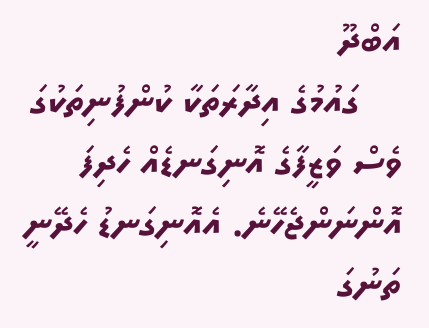އަބްދޫ
    ގައުމުގެ އިދާރަތަކާ ކުންފުނިތަކުގަ ވެސް ވަޒީފާގެ އޮނިގަނޑެއް ހެދިފަ އޮންނަންޖެހޭނެ. އެއޮނިގަނޑު ހެދޭނީ ތަނުގަ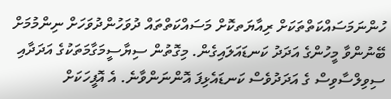ހުންނަމަސައްކަތްތަކަށް ރިއާޔަތކޮށް މަސައްކަތްތައް ދުވަހުންދުވަހަށް ނިންމުމަށް ބޭނުންވާ މީހުންގެ އަދަދު ކަނޑައަލައިގެން. މިގޮތުން ސިޔާސީމަގާމަތަކުގެ އަދަދާއި ސިވިލްސާވިސް ގެ އަދަދުވެސް ކަނޑައެޅިފަ އޮންނަންވާނެ. އެ އޮފީހަކަށް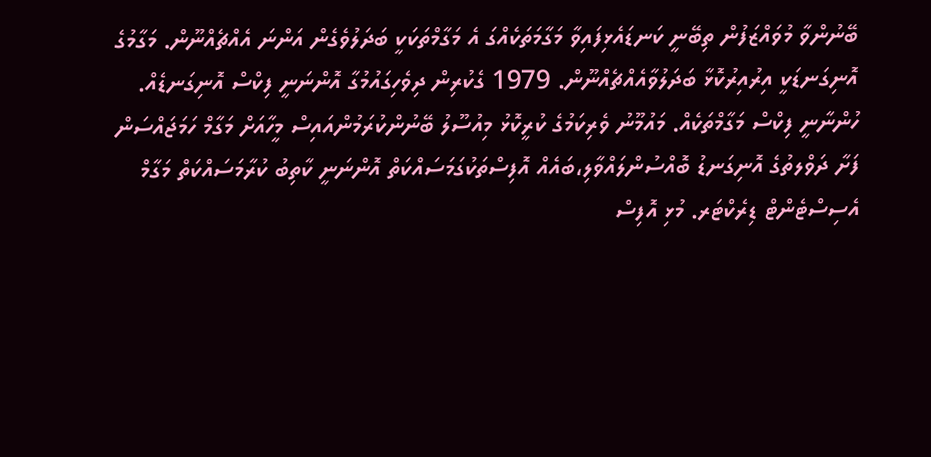ބޭނުންވާ މުވައްޒަފުން ތިބޭނީ ކަނޑައެޅިފައިވާ މަގާމަތަކެއްގަ އެ މަގާމްތަކަކީ ބަދަލުވެގެން އަންނަ އެއްޗެއްނޫން. މަގާމުގެ އޮނިގަނޑަކީ އިރުއިރުކޮޅާ ބަދަލުވާއެއްޗެއްނޫން. 1979 ގެކުރިން ދިވެހިގައުމުގާ އޮންނަނީ ފިކްސް އޮނިގަނޑެއް. ހުންނާނީ ފިކްސް މަގާމްތަކެއް. މައުމޫނު ވެރިކަމުގެ ކުރީކޮޅު މިއުސޫލު ބޭނުންކުރަމުންއައިސް މީހާއަށް މަގާމް ހަމަޖައްސަން ފަށާ ދަވްލތުގެ އޮނިގަނޑު ބޮއްސުންލައްވާލި،ބައެއް އޮފިސްތަކުގަމަސައްކަތް އޮންނަނީ ކާތިބު ކުރާމަސައްކަތް މަގާމް އެސިސްޓެންޓް ޑިރެކްޓަރ. މުޅި އޮފިސް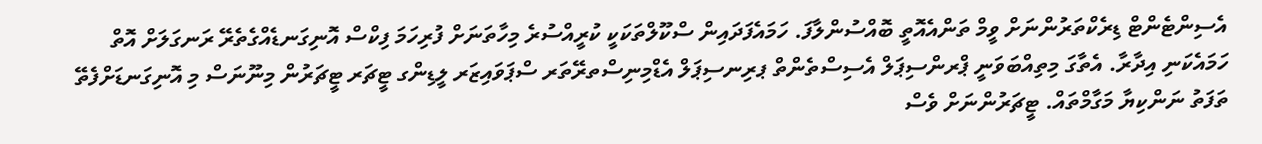އެސިންޓެންޓް ޑިރެކްތަރުންނަށް ވީމް ތަންއެއޮތީ ބޮއްސުންލާފަ. ހަމައެފަދައިން ސްކޫލްތަކަކީ ކުރީއްސުރެ މިހާތަނަށް ފުރިހަމަ ފިކްސް އޮނިގަނޑެއްގެތެރޭ ރަނގަލަށް އޮތް ހަމައެކަނި އިދާރާ. އެތާގަ މިތިއްބަވަނީ ޕްރންސިޕަލް އެސިސްތެންތް ޕރިނސިޕަލް އެޑްމިނިސްތރޭތަރ ސްޕަވައިޒަރ ލީޑިންގ ޓީޗަރ ޓީޗަރުން މިނޫނަސް މި އޮނިގަނޑަށްފެތޭ ތަފަތު ނަންކިޔާ މަގާމްތައް. ޓީޗަރުންނަށް ވެސް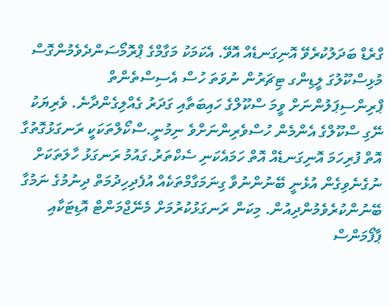ގްރެޑް ބަދަލުކުރެވޭ އޮނިގަނޑެއް އޮވޭ. އެކަމަކު މަގާމްގެ ޕްރޮމޯސަންދެވެމުންގޮސް މުޅިސްކޫލުގަ ލީޑިންގ ޓިޗަރުން ނުވަތަ ހުސް އެސިސްތެންތް ޕްރިންސިޕަލުންނަށް ވީމަ ސްކޫލްގެ ހައިބަތާއި ގަދަރު ގެއްލިގެންދާނެ. ވެރިޔަކު ނޭގި ސްކޫލްގެ އެންމެން ހުސްވެރިންނަށްވެ ނިމުނީ.ސްކޯލްތަކަކީ ރަނގަޅުގޮތުގާ އޮތް ފުރިހަމަ އޮނިގަނޑެއް އޮތް ހަމައެކަނި ސެކްތަރު.ގައުމު ރަނގަޅު ހާލަތަކަށް ނުގެނެވިގެން އުޅެނީ ބޭނުންނުވާ ގިނަމަގާމްތަކެއް އުފެދިހިދުމަތް ދިނުމުގެ ނަމުގާ ބޭނުންކުރެވެމުންދިއުން. މިކަން ރަނގަޅުކުރުމަށް މެނޭޖްމަންޓް އޮޑިޓަކާއި ޕާފޯމަންސް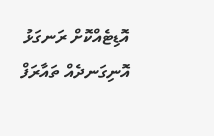އޮޑިޓެއްކޮށް ރަނގަޅު އޮނިގަނދެއް ތައާރަފް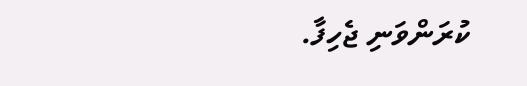ކުރަންވަނި ޖެހިފާ.